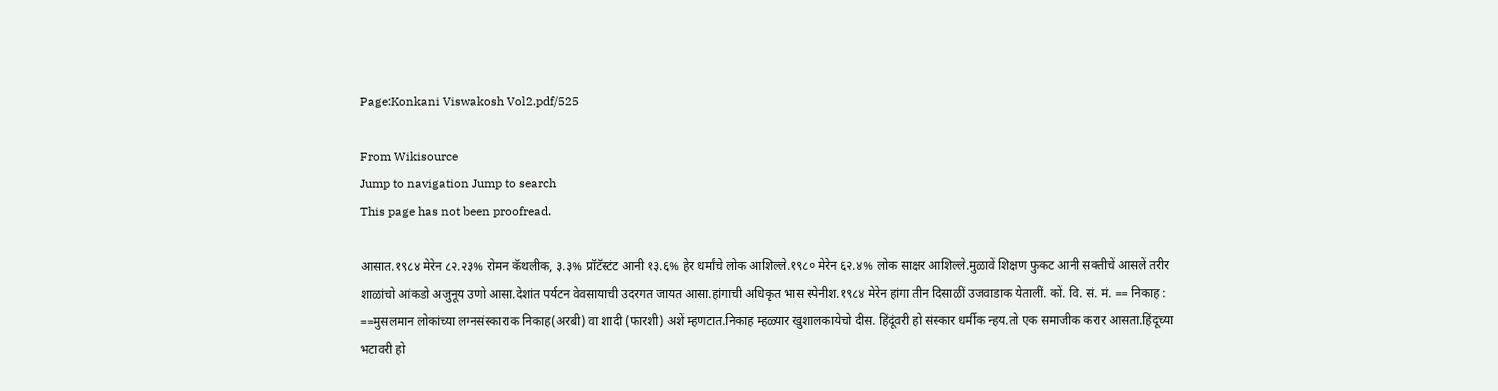Page:Konkani Viswakosh Vol2.pdf/525

From Wikisource
Jump to navigation Jump to search
This page has not been proofread.

आसात.१९८४ मेरेन ८२.२३% रोमन कॅथलीक, ३.३% प्रॉटॅस्टंट आनी १३.६% हेर धर्मांचे लोक आशिल्ले.१९८० मेरेन ६२.४% लोक साक्षर आशिल्ले.मुळावें शिक्षण फुकट आनी सक्तीचें आसलें तरीर शाळांचो आंकडो अजुनूय उणो आसा.देशांत पर्यटन वेवसायाची उदरगत जायत आसा.हांगाची अधिकृत भास स्पेनीश.१९८४ मेरेन हांगा तीन दिसाळीं उजवाडाक येतालीं. कों. वि. सं. मं. == निकाह : ==मुसलमान लोकांच्या लग्नसंस्काराक निकाह(अरबी) वा शादी (फारशी) अशें म्हणटात.निकाह म्हळ्यार खुशालकायेचो दीस. हिंदूंवरी हो संस्कार धर्मीक न्हय.तो एक समाजीक करार आसता.हिंदूच्या भटावरी हो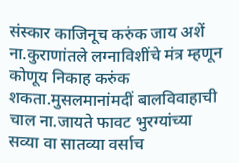संस्कार काजिनूच करुंक जाय अशें ना.कुराणांतले लग्नाविशींचे मंत्र म्हणून कोणूय निकाह करुंक शकता.मुसलमानांमदीं बालविवाहाची चाल ना.जायते फावट भुरग्यांच्या सव्या वा सातव्या वर्साच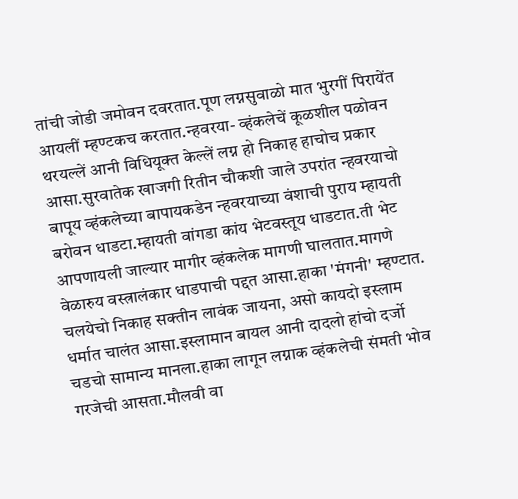तांची जोडी जमोवन दवरतात.पूण लग्नसुवाळो मात भुरगीं पिरायेंत आयलीं म्हण्टकच करतात.न्हवरया- व्हंकलेचें कूळशील पळोवन थरयल्लें आनी विधियूक्त केल्लें लग्न हो निकाह हाचोच प्रकार आसा.सुरवातेक खाजगी रितीन चौकशी जाले उपरांत न्हवरयाचो बापूय व्हंकलेच्या बापायकडेन न्हवरयाच्या वंशाची पुराय म्हायती बरोवन धाडटा.म्हायती वांगडा कांय भेटवस्तूय धाडटात.ती भेट आपणायली जाल्यार मागीर व्हंकलेक मागणी घालतात.मागणे वेळारुय वस्त्रालंकार धाडपाची पद्दत आसा.हाका 'मंगनी' म्हण्टात. चलयेचो निकाह सक्तीन लावंक जायना, असो कायदो इस्लाम धर्मात चालंत आसा.इस्लामान बायल आनी दादलो हांचो दर्जो चडचो सामान्य मानला.हाका लागून लग्नाक व्हंकलेची संमती भोव गरजेची आसता.मौलवी वा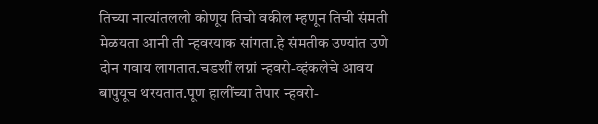तिच्या नात्यांतललो कोणूय तिचो वकील म्हणून तिची संमती मेळयता आनी ती न्हवरयाक सांगता.हे संमतीक उण्यांत उणे दोन गवाय लागतात.चडशीं लग्नां न्हवरो-व्हंकलेचे आवय बापुयूच थरयतात.पूण हालींच्या तेपार न्हवरो-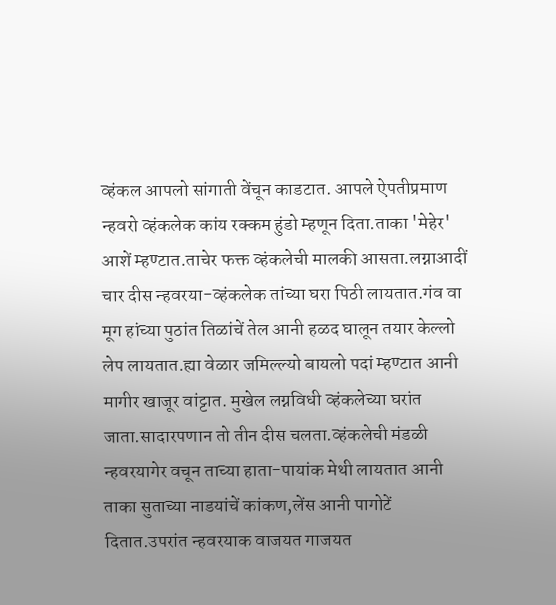व्हंकल आपलो सांगाती वेंचून काडटात. आपले ऐपतीप्रमाण न्हवरो व्हंकलेक कांय रक्कम हुंडो म्हणून दिता.ताका 'मेहेर' आशें म्हण्टात.ताचेर फक्त व्हंकलेची मालकी आसता.लग्नाआदीं चार दीस न्हवरया-व्हंकलेक तांच्या घरा पिठी लायतात.गंव वा मूग हांच्या पुठांत तिळांचें तेल आनी हळद घालून तयार केल्लो लेप लायतात.ह्या वेळार जमिल्ल्यो बायलो पदां म्हण्टात आनी मागीर खाजूर वांट्टात. मुखेल लग्नविधी व्हंकलेच्या घरांत जाता.सादारपणान तो तीन दीस चलता.व्हंकलेची मंडळी न्हवरयागेर वचून ताच्या हाता-पायांक मेथी लायतात आनी ताका सुताच्या नाडयांचें कांकण,लेंस आनी पागोटें दितात.उपरांत न्हवरयाक वाजयत गाजयत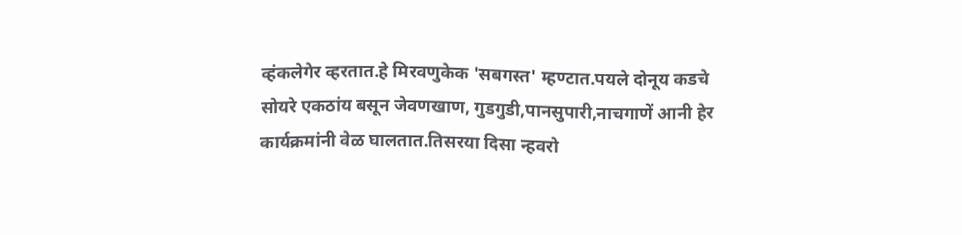व्हंकलेगेर व्हरतात.हे मिरवणुकेक 'सबगस्त' म्हण्टात.पयले दोनूय कडचे सोयरे एकठांय बसून जेवणखाण, गुडगुडी,पानसुपारी,नाचगाणें आनी हेर कार्यक्रमांनी वेळ घालतात.तिसरया दिसा न्हवरो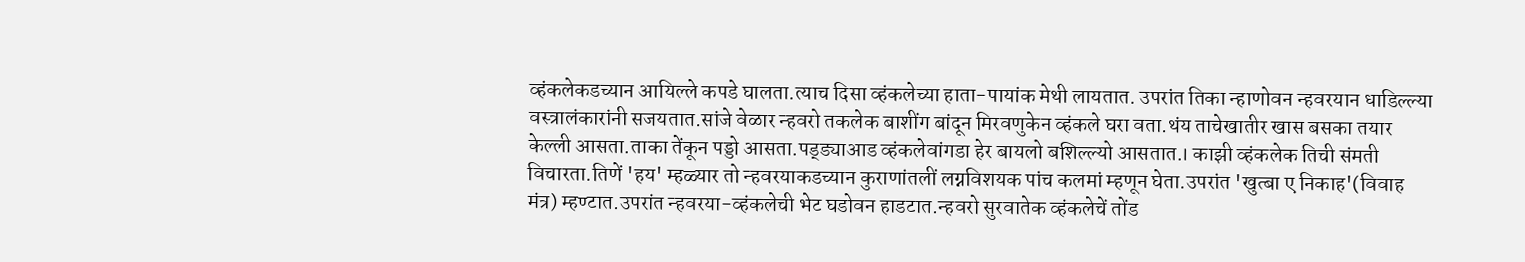व्हंकलेकडच्यान आयिल्ले कपडे घालता.त्याच दिसा व्हंकलेच्या हाता-पायांक मेथी लायतात. उपरांत तिका न्हाणोवन न्हवरयान धाडिल्ल्या वस्त्रालंकारांनी सजयतात.सांजे वेळार न्हवरो तकलेक बाशींग बांदून मिरवणुकेन व्हंकले घरा वता.थंय ताचेखातीर खास बसका तयार केल्ली आसता.ताका तेंकून पड्डो आसता.पड्ड्याआड व्हंकलेवांगडा हेर बायलो बशिल्ल्यो आसतात.। काझी व्हंकलेक तिची संमती विचारता.तिणें 'हय' म्हळ्यार तो न्हवरयाकडच्यान कुराणांतलीं लग्नविशयक पांच कलमां म्हणून घेता.उपरांत 'खुत्बा ए निकाह'(विवाह मंत्र) म्हण्टात.उपरांत न्हवरया-व्हंकलेची भेट घडोवन हाडटात.न्हवरो सुरवातेक व्हंकलेचें तोंड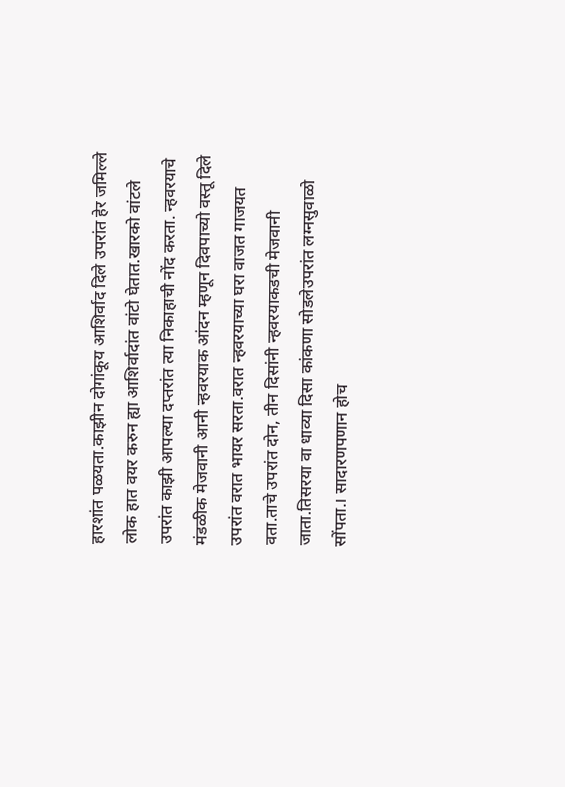हारशांत पळयता.काझीन दोगांकूय आशिर्वाद दिले उपरांत हेर जमिल्ले लोक हात वयर करुन ह्या आशिर्वादांत वांटो घेतात.खारको वांटले उपरांत काझी आपल्या दप्तरांत त्या निकाहाची नोंद करता. न्हवरयाचे मंडळीक मेजवानी आनी न्हवरयाक आंदन म्हणून दिवपाच्यो वस्तू दिले उपरांत वरात भायर सरता.वरात न्हवरयाच्या घरा वाजत गाजयत वता.ताचे उपरांत दोन, तीन दिसांनी न्हवरयाकडची मेजवानी जाता.तिसरया वा धाव्या दिसा कांकणा सोडलेउपरांत लग्नसुवाळो सोंपता.। सादारणपणान होच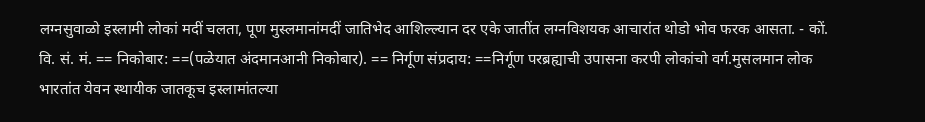लग्नसुवाळो इस्लामी लोकां मदीं चलता, पूण मुस्लमानांमदीं जातिभेद आशिल्ल्यान दर एके जातींत लग्नविशयक आचारांत थोडो भोव फरक आसता. - कों. वि. सं. मं. == निकोबार: ==(पळेयात अंदमानआनी निकोबार). == निर्गूण संप्रदाय: ==निर्गूण परब्रह्याची उपासना करपी लोकांचो वर्ग.मुसलमान लोक भारतांत येवन स्थायीक जातकूच इस्लामांतल्या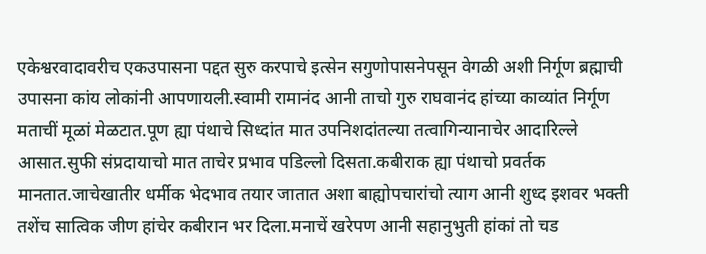एकेश्वरवादावरीच एकउपासना पद्दत सुरु करपाचे इत्सेन सगुणोपासनेपसून वेगळी अशी निर्गूण ब्रह्माची उपासना कांय लोकांनी आपणायली.स्वामी रामानंद आनी ताचो गुरु राघवानंद हांच्या काव्यांत निर्गूण मताचीं मूळां मेळटात.पूण ह्या पंथाचे सिध्दांत मात उपनिशदांतल्या तत्वागिन्यानाचेर आदारिल्ले आसात.सुफी संप्रदायाचो मात ताचेर प्रभाव पडिल्लो दिसता.कबीराक ह्या पंथाचो प्रवर्तक मानतात.जाचेखातीर धर्मीक भेदभाव तयार जातात अशा बाह्योपचारांचो त्याग आनी शुध्द इशवर भक्ती तशेंच सात्विक जीण हांचेर कबीरान भर दिला.मनाचें खरेपण आनी सहानुभुती हांकां तो चड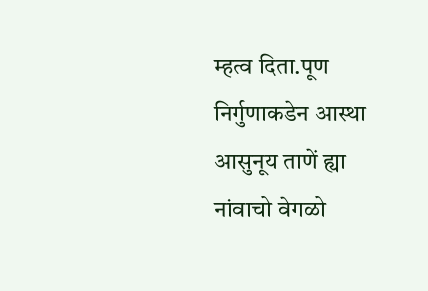म्हत्व दिता.पूण निर्गुणाकडेन आस्था आसुनूय ताणें ह्या नांवाचो वेगळो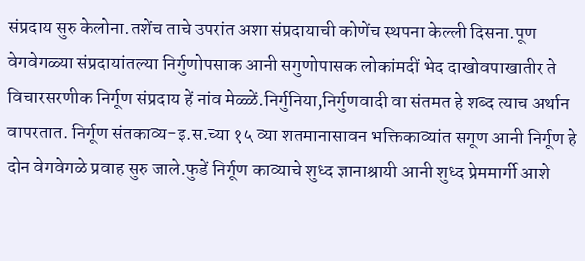संप्रदाय सुरु केलोना.तशेंच ताचे उपरांत अशा संप्रदायाची कोणेंच स्थपना केल्ली दिसना.पूण वेगवेगळ्या संप्रदायांतल्या निर्गुणोपसाक आनी सगुणोपासक लोकांमदीं भेद दाखोवपाखातीर ते विचारसरणीक निर्गूण संप्रदाय हें नांव मेळ्ळें.निर्गुनिया,निर्गुणवादी वा संतमत हे शब्द त्याच अर्थान वापरतात. निर्गूण संतकाव्य-इ.स.च्या १५ व्या शतमानासावन भक्तिकाव्यांत सगूण आनी निर्गूण हे दोन वेगवेगळे प्रवाह सुरु जाले.फुडें निर्गूण काव्याचे शुध्द ज्ञानाश्रायी आनी शुध्द प्रेममार्गी आशे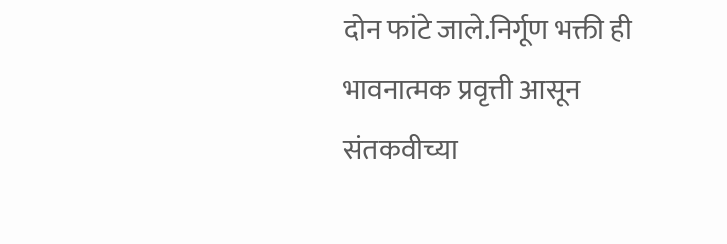दोन फांटे जाले.निर्गूण भक्ती ही भावनात्मक प्रवृत्ती आसून संतकवीच्या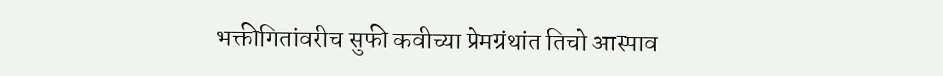भक्तीगितांवरीच सुफी कवीच्या प्रेमग्रंथांत तिचो आस्पाव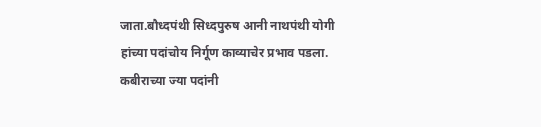जाता.बौध्दपंथी सिध्दपुरुष आनी नाथपंथी योगी हांच्या पदांचोय निर्गूण काव्याचेर प्रभाव पडला. कबीराच्या ज्या पदांनी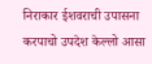निराकार ईशवराची उपासना करपाचो उपदेश केल्लो आसा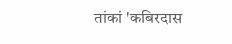तांकां 'कबिरदास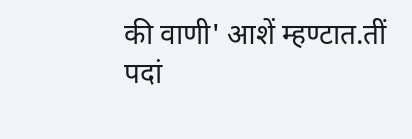की वाणी' आशें म्हण्टात.तीं पदां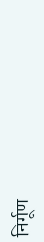निर्गूण